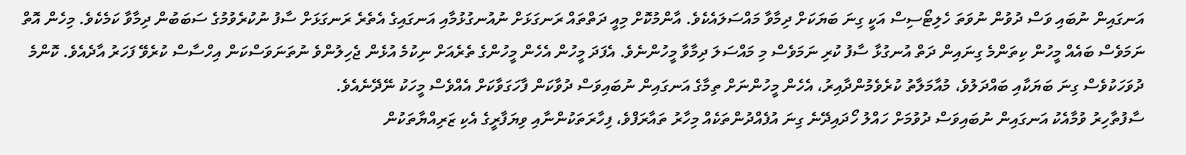އަނގައިން ނުބައި ވަސް ދުވުން ނުވަތަ ހެލިޓޯސިސް އަކީ ގިނަ ބަޔަކަށް ދިމާވާ މައްސަލައެކެވެ. އާންމުކޮށް މިއީ ދަތްތައް ރަނގަޅަށް ނުއުނގުޅުމާއި އަނގައިގެ އެތެރެ ރަނގަޅަށް ސާފު ނުކުރެވުމުގެ ސަބަބުން ދިމާވާ ކަމެކެވެ. މިހެން އޮތް ނަމަވެސް ބައެއް މީހުން ކިތަންމެ ގިނައިން ދަތް އުނގުޅާ ސާފު ކުރި ނަމަވެސް މި މައްސަލަ ދިމާވާ މީހުންނެވެ. އެފަދަ މީހުން އެހެން މީހުންގެ ތެރެއަށް ނިކުމެ އުޅެން ޖެހިލުންވެ ނުތަނަވަސްކަން އިހްސާސް ކުރެވޭ ފަހަރު އާދެއެވެ. ކޮންމެ ދުވަހަކުވެސް ގިނަ ބަޔަކާއި ބައްދަލުވެ، މުއާމަލާތު ކުރެވެމުންދާއިރު، އެހެން މީހުންނަށް ތިމާގެ އަނގައިން ނުބައިވަސް ދުވާކަން ފާހަގަވާކަށް އެއްވެސް މީހަކު ނޭދޭނެއެވެ.
ސާފުތާހިރު ވުމާއެކު އަނގައިން ނުބައިވަސް ދުވުމަށް ހައްލު ހޯދައިދޭނެ ގިނަ އުފެއްދުންތަކެއް މިހާރު ތައާރަފްވެ، ފިހާރަތަކުންނާއި ވިޔަފާރީގެ އެކި ޒަރިއްޔާތަކުން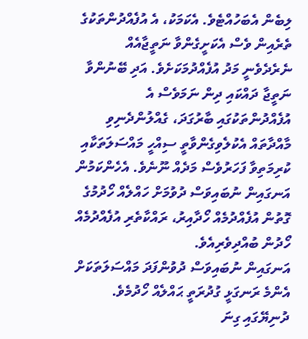ލިބެން އެބަހުއްޓެވެ. އެކަމަކު، އެ އުފެއްދުންތަކުގެ ތެރެއިން ވެސް އެކަށީގެންވާ ނަތީޖާއެއް ނެރެދެވެނީ މަދު އުފެއްދުމަކަށެވެ. އަދި ބޭނުންވާ ނަތީޖާ ދައްކައި ދިން ނަމަވެސް އެ އުފެއްދުންތަކުގައި ބާރުގަދަ، ގެއްލުންދެނިވި މާއްދާތައް އެކުލެވިގެންވާތީ ސިއްހީ މައްސަލަތަކާއި ކުރިމަތިވާ ފަހަރުވެސް މަދެއް ނޫނެވެ. އެހެންކަމުން އަނގައިން ނުބައިވަސް ދުވުމަށް ހައްލެއް ހޯދުމުގެ ގޮތުން އުފެއްދުމެއް ހޯދާއިރު، ރައްކާތެރި އުފެއްދުމެއް ހޯދުން ބުއްދިވެރިއެވެ.
އަނގައިން ނުބައިވަސް ދުވުންފަދަ މައްސަލަތަކަށް އެންމެ ރަނގަޅީ ގުދުރަތީ ޙައްލެއް ހޯދުމެވެ. ދުނިޔޭގައި ގިނަ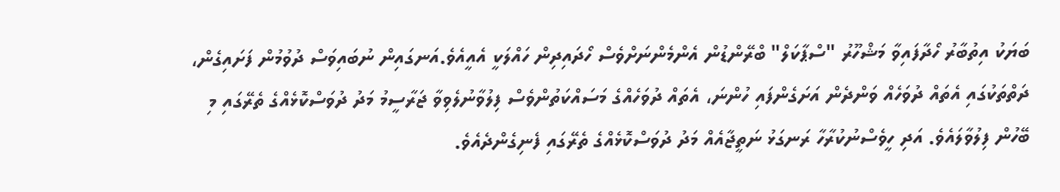ބަޔަކު އިތުބާރު ހޯދާފައިވާ މަޝްހޫރު "ސްޕާކަލް" ބްރޭންޑުން އެންމެންނަށްވެސް ހޯދައިދިން ހައްލަކީ އެއީއެވެ.އަނގައިން ނުބައިވަސް ދުވުމުން ފަށައިގެން، ދަތްތަކުގައި އެތައް ދުވަހެއް ވަންދެން އަށަގެންފައި ހުންނަ، އެތައް ދުވަހެއްގެ މަސައްކަތުންވެސް ފިލުވާނުލެވިވާ ޖަރާސީމު މަދު ދުވަސްކޮޅެއްގެ ތެރޭގައި މި ބޭހުން ފިލުވާލައެވެ. އަދި ހީވެސްނުކުރާހާ ރަނގަޅު ނަތީޖާއެއް މަދު ދުވަސްކޮޅެއްގެ ތެރޭގައި ފެނިގެންދެއެވެ.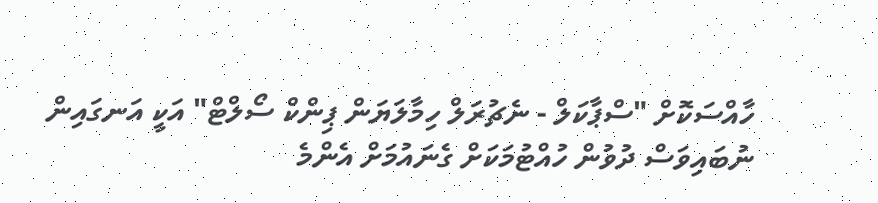ހާއްސަކޮށް "ސްޕާކަލް - ނެޗުރަލް ހިމާލަޔަން ޕިންކް ސޯލްޓް" އަކީ އަނގައިން ނުބައިވަސް ދުވުން ހުއްޓުމަކަށް ގެނައުމަށް އެންމެ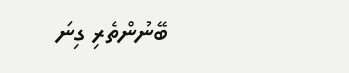ބޭނުންތެރި ގިނަ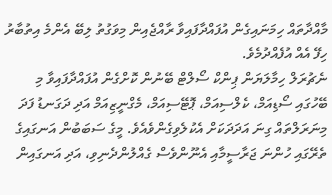މާއްދާތައް ހިމަނައިގެން އުފައްދާފައިވާ ރާއްޖެއިން މިވަގުތު ލިބޭ އެންމެ އިތުބާރު ހިފޭ އެއް އުފެއްދުމެވެ.
ނެޗުރަލް ހިމާލަޔަން ޕިންކް ސޯލްޓް ބޭނުން ކޮށްގެން އުފައްދާފައިވާ މި ބޭހުގައި ސޯޑިއަމް، ކެލްސިއަމް، ޕޮޓޭސިއަމް، މެގްނީޒިއަމް އަދި ދަގަނޑު ފަދަ މިނަރަލްތައް ގިނަ އަދަދަކަށް އެކުލެވިގެންވެއެވެ. މީގެ ސަބަބުން އަނގައިގެ ތެރޭގައި ހުންނަ ޖަރާސީމާއި އެނޫންވެސް ގެއްލުންދެނިވި، އަދި އަނގައިން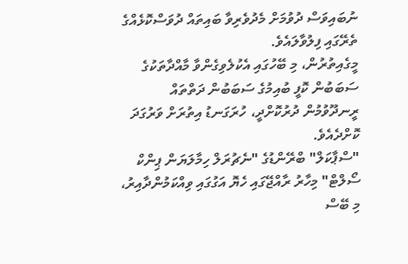ނުބައިވަސް ދުވުމަށް މެދުވެރިވާ ބައިތައް ދުވަސްކޮޅެއްގެ ތެރޭގައި ފިލުވާލައެވެ.
މީގެއިތުރުން، މި ބޭހުގައި އެކުލެވިގެންވާ މާއްދާތަކުގެ ސަބަބުން ކޮފީ ބުއިމުގެ ސަބަބުން ދަތްތައް ރީނދޫވުމުން ދުރުކޮށްދީ، ހުރަގަނޑު އިތުރަށް ވަރުގަދަ ކޮށްދެއެވެ.
"ސްޕާކަލް" ބްރޭންޑުގެ "ނެޗުރަލް ހިމާލަޔަން ޕިންކް ސޯލްޓް" މިހާރު ރާއްޖޭގައި ހެޔޮ އަގުގައި ވިއްކަމުންދާއިރު، މި ބޭސް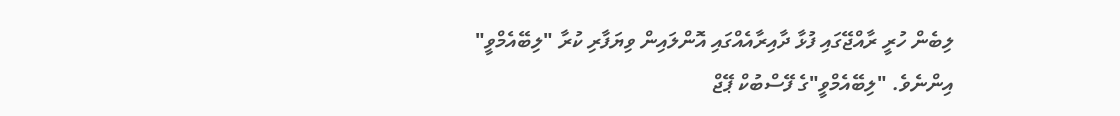ލިބެން ހުރީ ރާއްޖޭގައި ފުޅާ ދާއިރާއެއްގައި އޮންލައިން ވިޔަފާރި ކުރާ "ލިބޭއެމްވީ" އިންނެވެ. "ލިބޭއެމްވީ"ގެ ފޭސްބުކް ޕޭޖް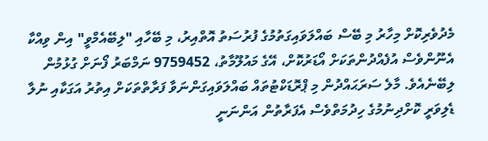މެދުވެރިކޮށް މިހާރު މި ބޭސް ބައްލަވައިގަތުމުގެ ފުރުސަތު އޮތްއިރު، މި ބޭހާއި "ލިބޭއެމްވީ" އިން ވިއްކާ އެނޫންވެސް އުފެއްދުންތަކަށް އޯޑަރުކޮށް، އޭގެ މައުލޫމާތު، 9759452 ނަމްބަރު ފޯނަށް ގުޅުމުން ލިބޭނެއެވެ. މާލެ ސަރަޙައްދުން މި ޕްރޮޑަކްޓުތައް ބައްލަވައިގަންނަވާ ފަރާތްތަކަށް އިތުރު އަގަކާއި ނުލާ ޑެލިވަރީ ކޮށްދިނުމުގެ ހިދުމަތްވެސް އެފަރާތުން އަންނަނީ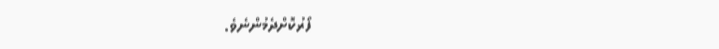ފޯރުކޮށްދެމުންނެވެ.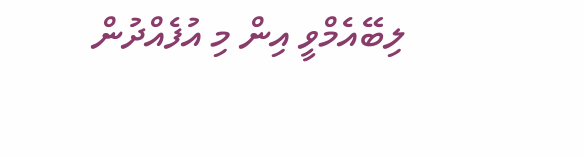ލިބޭއެމްވީ އިން މި އުފެއްދުން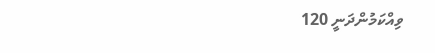ވިއްކަމުންދަނީ 120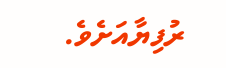ރުފިޔާއަށެވެ.